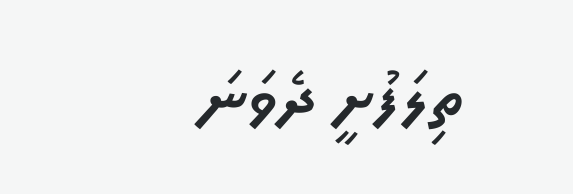ތިލަފުށީ ދެވަނަ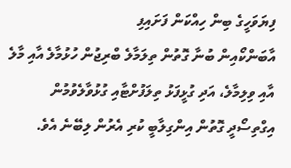ފިޔަވަހީގެ ބިން ހިއްކަން ފަށައިފި
އާބަންކޯއިން ބުނާ ގޮތުން ތިލަމާލެ ބްރިޖުން ހުޅުމާލެ އާއި މާލެ އާއި ވިލިމާލެ، އަދި ގުޅީފަޅު ތިލަފުށްޓާއި ގުޅުވާލެވުމުން އިގްތިސޯދީ ގޮތުން އިންގިލާބީ ކުރި އެރުން ލިބޭނެ އެވެ.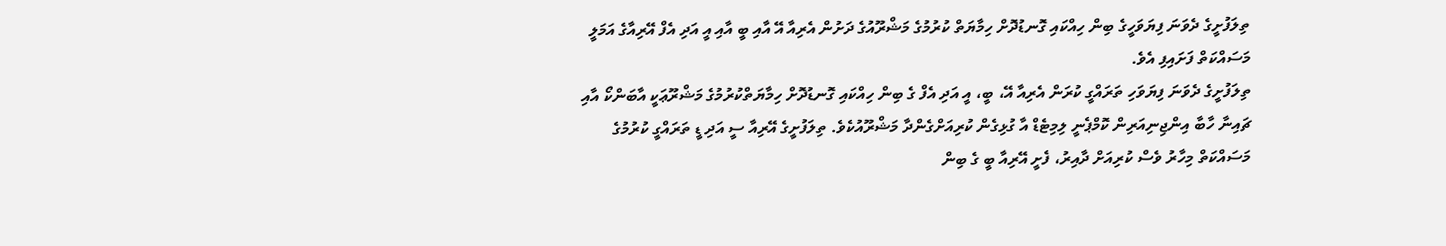ތިލަފުށީގެ ދެވަނަ ފިޔަވަހީގެ ބިން ހިއްކައި ގޮނޑުދޮށް ހިމާޔަތް ކުރުމުގެ މަޝްރޫއުގެ ދަށުން އެރިއާ އޭ އާއި ބީ އާއި އީ އަދި އެފް އޭރިއާގެ އަމަލީ މަސައްކަތް ފަށައިފި އެވެ.
ތިލަފުށީގެ ދެވަނަ ފިޔަވަހި ތަރައްގީ ކުރަން އެރިއާ އޭ، ބީ، އީ އަދި އެފް ގެ ބިން ހިއްކައި ގޮނޑުދޮށް ހިމާޔަތްކުރުމުގެ މަޝްރޫޢަކީ އާބަންކޯ އާއި ޗައިނާ ހާބާ އިންޖިނިއަރިން ކޮމްޕެނީ ލިމިޓެޑް އާ ގުޅިގެން ކުރިއަށްގެންދާ މަޝްރޫއުކެވެ. ތިލަފުށީގެ އޭރިއާ ސީ އަދި ޑީ ތަރައްގީ ކުރުމުގެ މަސައްކަތް މިހާރު ވެސް ކުރިއަށް ދާއިރު، ފެށީ އޭރިއާ ބީ ގެ ބިން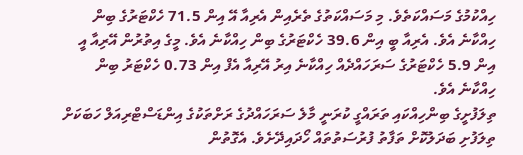ހިއްކުމުގެ މަސައްކަތެވެ. މި މަސައްކަތުގެ ތެރެއިން އެރިއާ އޭ އިން 71.5 ހެކްޓަރުގެ ބިން ހިއްކާނެ އެވެ. އެރިއާ ބީ އިން 39.6 ހެކްޓަރުގެ ބިން ހިއްކާނެ އެވެ. މީގެ އިތުރުން އޭރިއާ އީ އިން 5.9 ހެކްޓަރުގެ ސަރަހައްދެއް ހިއްކާނެ އިރު އޭރިއާ އެފް އިން 0.73 ހެކްޓަރު ބިން ހިއްކާނެ އެވެ.
ތިލަފުށީގެ ބިންހިއްކައި ތަރައްގީ ކުރަނީ މާލެ ސަރަހައްދުގެ ރަށްތަކުގެ އިންޑަސްޓްރިއަލް ހަބަކަށް ތިލަފުށި ބަދަލުކޮށް ތަފާތު ފުރުސަތުތައް ހޯދައިދޭށެވެ. އެގޮތުން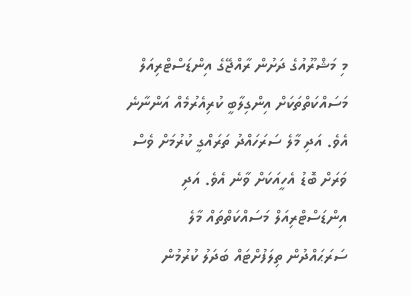މި މަޝްރޫއުގެ ދަށުން ރާއްޖޭގެ އިންޑަސްޓްރިއަލް މަސައްކަތްތަކަށް އިންގިލާބީ ކުރިއެރުމެއް އަންނާނެ އެވެ. އަދި މާލެ ސަރަހައްދު ތަރައްގީ ކުރުމަށް ވެސް ވަރަށް ބޮޑު އެހީއަކަށް ވާނެ އެވެ. އަދި އިންޑަސްޓްރިއަލް މަސައްކަތްތައް މާލެ ސަރަޙައްދުން ތިލަފުށްޓައް ބަދަލު ކުރުމުން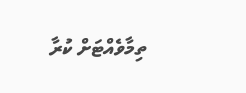ތިމާވެއްޓަށް ކުރާ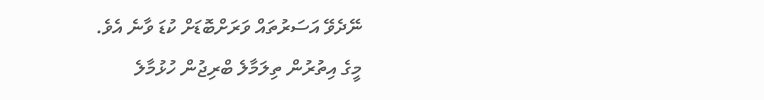ނޭދެވޭ އަސަރުތައް ވަރަށްބޮޑަށް ކުޑަ ވާނެ އެވެ.
މީގެ އިތުރުން ތިލަމާލެ ބްރިޖުން ހުޅުމާލެ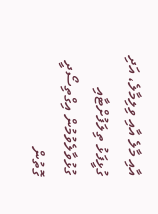އާއި މާލެ އާއި ވިލިމާލެ، އަދި ގުޅީފަޅު ތިލަފުށްޓާއި ގުޅުވާލެވުމުން އިގްތިސޯދީ ގޮތުން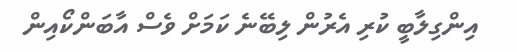އިންގިލާބީ ކުރި އެރުން ލިބޭނެ ކަމަށް ވެސް އާބަންކޯއިން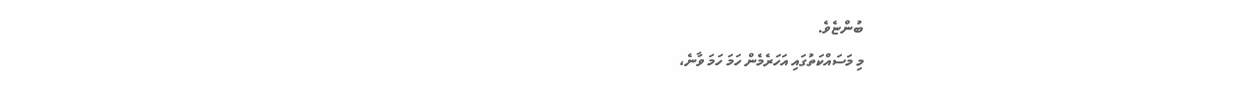ބުންޏެވެ.
މި މަސައްކަތުގައި އަހަރެމެން ހަމަ ހަމަ ވާނެ،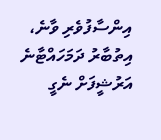އިންސާފުވެރި ވާނެ، އިތުބާރު ދަމަހައްޓާނެ
އަރުޝީފަށް ނެގީ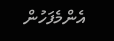އެންމެފަހުން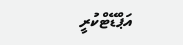އަޕްޑޭޓްކުރީ